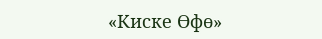«Киске Өфө»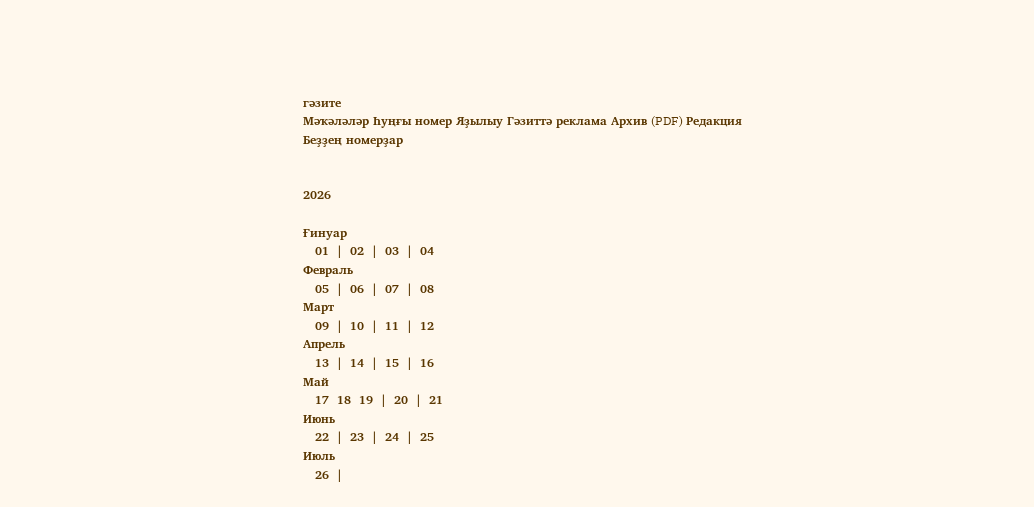гәзите
Мәҡәләләр Һуңғы номер Яҙылыу Гәзиттә реклама Архив (PDF) Редакция
Беҙҙең номерҙар


2026

Ғинуар
   01  |  02  |  03  |  04
Февраль
   05  |  06  |  07  |  08
Март
   09  |  10  |  11  |  12
Апрель
   13  |  14  |  15  |  16
Май
   17  18  19  |  20  |  21
Июнь
   22  |  23  |  24  |  25
Июль
   26  |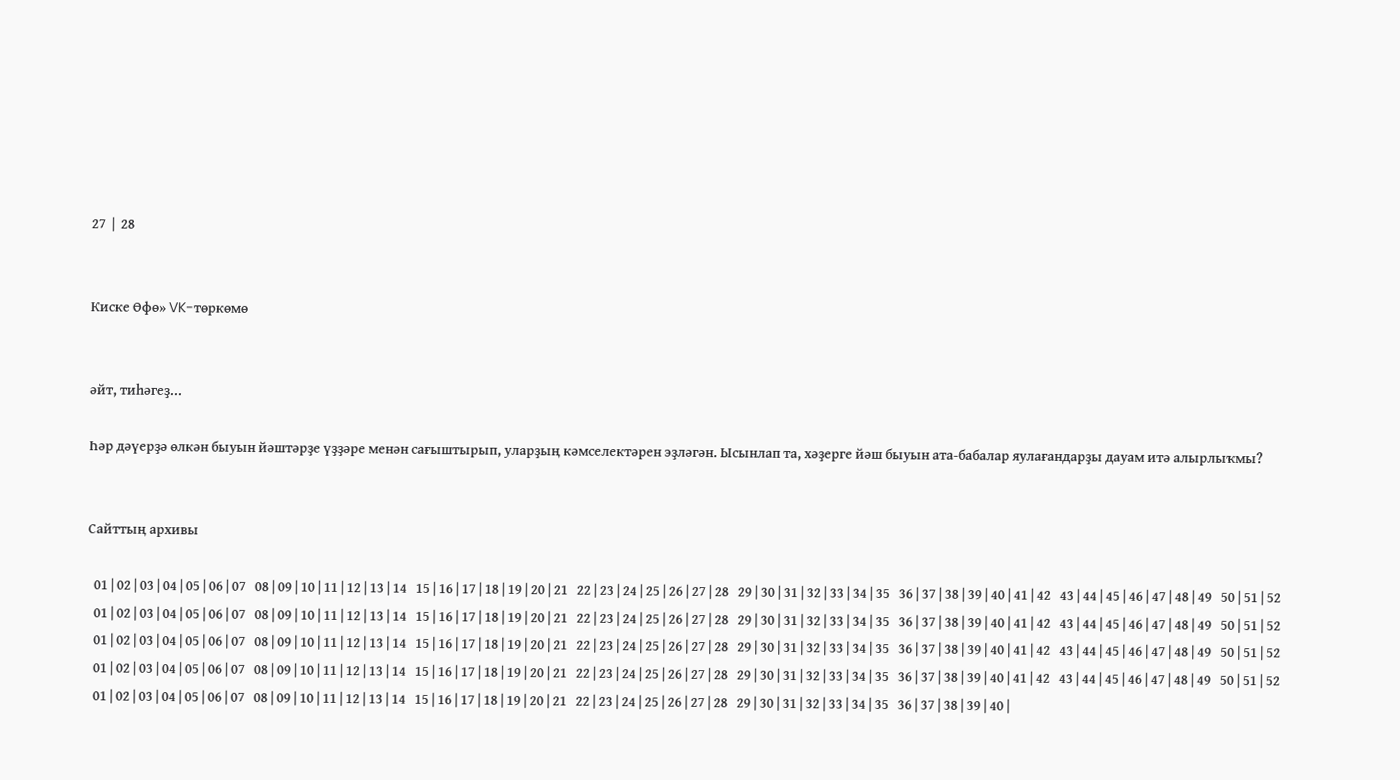27  |  28


Киске Өфө» VK-төркөмө


әйт, тиһәгеҙ...

Һәр дәүерҙә өлкән быуын йәштәрҙе үҙҙәре менән сағыштырып, уларҙың кәмселектәрен эҙләгән. Ысынлап та, хәҙерге йәш быуын ата-бабалар яулағандарҙы дауам итә алырлыҡмы?


Сайттың архивы

  01 | 02 | 03 | 04 | 05 | 06 | 07   08 | 09 | 10 | 11 | 12 | 13 | 14   15 | 16 | 17 | 18 | 19 | 20 | 21   22 | 23 | 24 | 25 | 26 | 27 | 28   29 | 30 | 31 | 32 | 33 | 34 | 35   36 | 37 | 38 | 39 | 40 | 41 | 42   43 | 44 | 45 | 46 | 47 | 48 | 49   50 | 51 | 52
  01 | 02 | 03 | 04 | 05 | 06 | 07   08 | 09 | 10 | 11 | 12 | 13 | 14   15 | 16 | 17 | 18 | 19 | 20 | 21   22 | 23 | 24 | 25 | 26 | 27 | 28   29 | 30 | 31 | 32 | 33 | 34 | 35   36 | 37 | 38 | 39 | 40 | 41 | 42   43 | 44 | 45 | 46 | 47 | 48 | 49   50 | 51 | 52
  01 | 02 | 03 | 04 | 05 | 06 | 07   08 | 09 | 10 | 11 | 12 | 13 | 14   15 | 16 | 17 | 18 | 19 | 20 | 21   22 | 23 | 24 | 25 | 26 | 27 | 28   29 | 30 | 31 | 32 | 33 | 34 | 35   36 | 37 | 38 | 39 | 40 | 41 | 42   43 | 44 | 45 | 46 | 47 | 48 | 49   50 | 51 | 52
  01 | 02 | 03 | 04 | 05 | 06 | 07   08 | 09 | 10 | 11 | 12 | 13 | 14   15 | 16 | 17 | 18 | 19 | 20 | 21   22 | 23 | 24 | 25 | 26 | 27 | 28   29 | 30 | 31 | 32 | 33 | 34 | 35   36 | 37 | 38 | 39 | 40 | 41 | 42   43 | 44 | 45 | 46 | 47 | 48 | 49   50 | 51 | 52
  01 | 02 | 03 | 04 | 05 | 06 | 07   08 | 09 | 10 | 11 | 12 | 13 | 14   15 | 16 | 17 | 18 | 19 | 20 | 21   22 | 23 | 24 | 25 | 26 | 27 | 28   29 | 30 | 31 | 32 | 33 | 34 | 35   36 | 37 | 38 | 39 | 40 |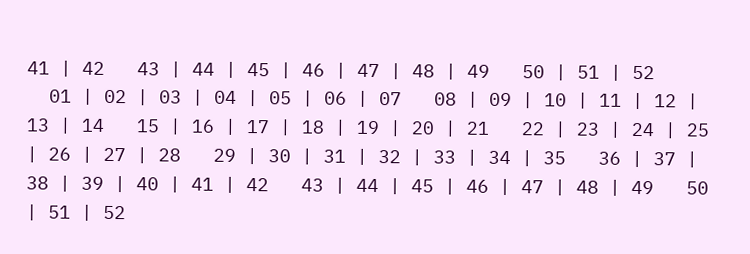41 | 42   43 | 44 | 45 | 46 | 47 | 48 | 49   50 | 51 | 52
  01 | 02 | 03 | 04 | 05 | 06 | 07   08 | 09 | 10 | 11 | 12 | 13 | 14   15 | 16 | 17 | 18 | 19 | 20 | 21   22 | 23 | 24 | 25 | 26 | 27 | 28   29 | 30 | 31 | 32 | 33 | 34 | 35   36 | 37 | 38 | 39 | 40 | 41 | 42   43 | 44 | 45 | 46 | 47 | 48 | 49   50 | 51 | 52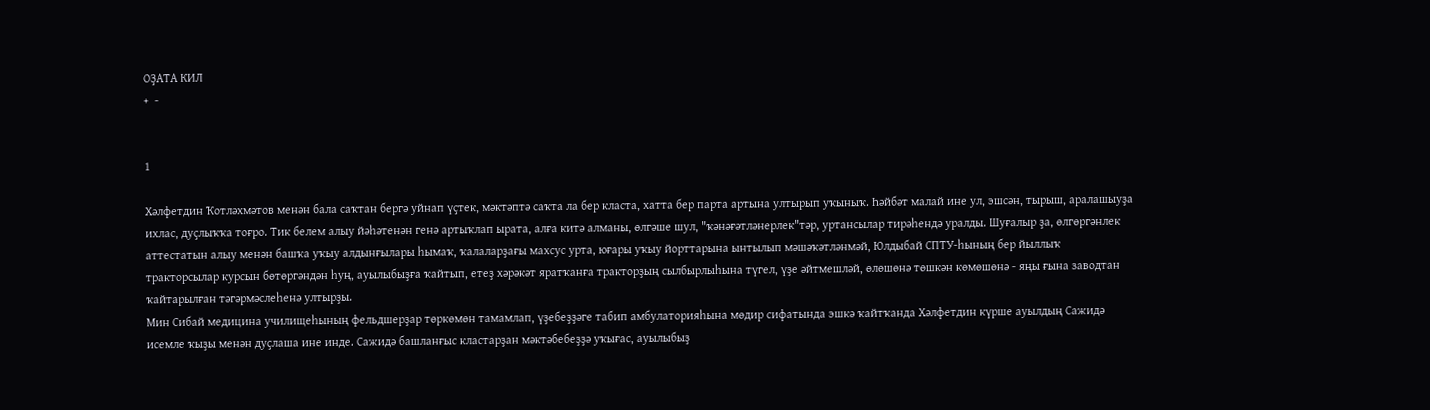ОҘАТА КИЛ
+  -


1

Хәлфетдин Ҡотләхмәтов менән бала саҡтан бергә уйнап үҫтек, мәктәптә саҡта ла бер класта, хатта бер парта артына ултырып уҡыныҡ. Һәйбәт малай ине ул, эшсән, тырыш, аралашыуҙа ихлас, дуҫлыҡҡа тоғро. Тик белем алыу йәһәтенән генә артыҡлап ырата, алға китә алманы, өлгәше шул, "ҡәнәғәтләнерлек"тәр, уртансылар тирәһендә уралды. Шуғалыр ҙа, өлгөргәнлек аттестатын алыу менән башҡа уҡыу алдынғылары һымаҡ, ҡалаларҙағы махсус урта, юғары уҡыу йорттарына ынтылып мәшәҡәтләнмәй, Юлдыбай СПТУ-һының бер йыллыҡ тракторсылар курсын бөтөргәндән һуң, ауылыбыҙға ҡайтып, етеҙ хәрәкәт яратҡанға тракторҙың сылбырлыһына түгел, үҙе әйтмешләй, өлөшөнә төшкән көмөшөнә - яңы ғына заводтан ҡайтарылған тәгәрмәслеһенә ултырҙы.
Мин Сибай медицина училищеһының фельдшерҙар төркөмөн тамамлап, үҙебеҙҙәге табип амбулаторияһына мөдир сифатында эшкә ҡайтҡанда Хәлфетдин күрше ауылдың Сажидә исемле ҡыҙы менән дуҫлаша ине инде. Сажидә башланғыс кластарҙан мәктәбебеҙҙә уҡығас, ауылыбыҙ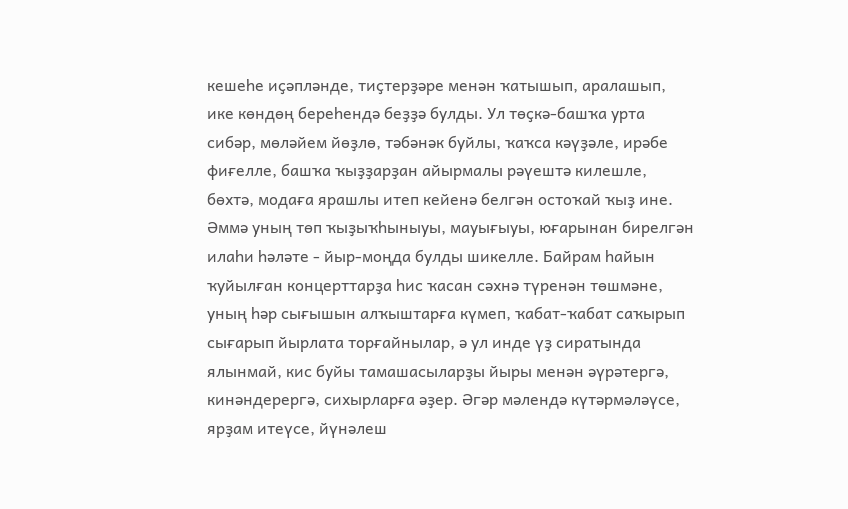кешеһе иҫәпләнде, тиҫтерҙәре менән ҡатышып, аралашып, ике көндөң береһендә беҙҙә булды. Ул төҫкә-башҡа урта сибәр, мөләйем йөҙлө, тәбәнәк буйлы, ҡаҡса кәүҙәле, ирәбе фиғелле, башҡа ҡыҙҙарҙан айырмалы рәүештә килешле, бөхтә, модаға ярашлы итеп кейенә белгән остоҡай ҡыҙ ине.
Әммә уның төп ҡыҙыҡһыныуы, мауығыуы, юғарынан бирелгән илаһи һәләте - йыр-моңда булды шикелле. Байрам һайын ҡуйылған концерттарҙа һис ҡасан сәхнә түренән төшмәне, уның һәр сығышын алҡыштарға күмеп, ҡабат-ҡабат саҡырып сығарып йырлата торғайнылар, ә ул инде үҙ сиратында ялынмай, кис буйы тамашасыларҙы йыры менән әүрәтергә, кинәндерергә, сихырларға әҙер. Әгәр мәлендә күтәрмәләүсе, ярҙам итеүсе, йүнәлеш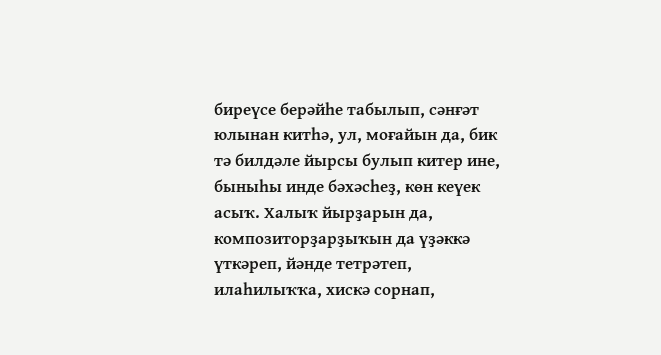биреүсе берәйһе табылып, сәнғәт юлынан китһә, ул, моғайын да, бик тә билдәле йырсы булып китер ине, быныһы инде бәхәсһеҙ, көн кеүек асыҡ. Халыҡ йырҙарын да, композиторҙарҙыҡын да үҙәккә үткәреп, йәнде тетрәтеп, илаһилыҡҡа, хискә сорнап,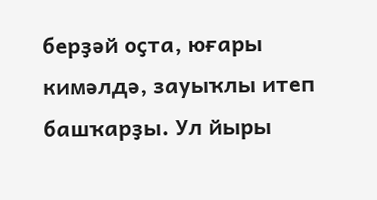берҙәй оҫта, юғары кимәлдә, зауыҡлы итеп башҡарҙы. Ул йыры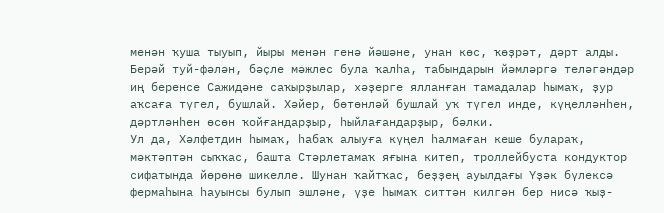менән ҡуша тыуып, йыры менән генә йәшәне, унан көс, ҡөҙрәт, дәрт алды. Берәй туй-фәлән, бәҫле мәжлес була ҡалһа, табындарын йәмләргә теләгәндәр иң беренсе Сажидәне саҡырҙылар, хәҙерге ялланған тамадалар һымаҡ, ҙур аҡсаға түгел, бушлай. Хәйер, бөтөнләй бушлай уҡ түгел инде, күңелләнһен, дәртләнһен өсөн ҡойғандарҙыр, һыйлағандарҙыр, бәлки.
Ул да, Хәлфетдин һымаҡ, һабаҡ алыуға күңел һалмаған кеше булараҡ, мәктәптән сыҡҡас, башта Стәрлетамаҡ яғына китеп, троллейбуста кондуктор сифатында йөрөнө шикелле. Шунан ҡайтҡас, беҙҙең ауылдағы Үҙәк бүлексә фермаһына һауынсы булып эшләне, үҙе һымаҡ ситтән килгән бер нисә ҡыҙ-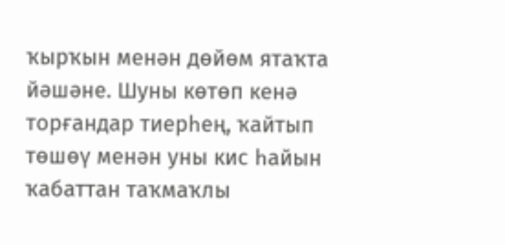ҡырҡын менән дөйөм ятаҡта йәшәне. Шуны көтөп кенә торғандар тиерһең, ҡайтып төшөү менән уны кис һайын ҡабаттан таҡмаҡлы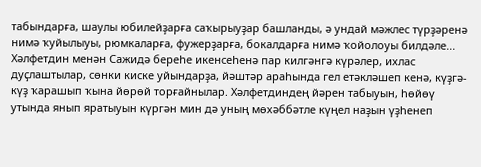табындарға, шаулы юбилейҙарға саҡырыуҙар башланды, ә ундай мәжлес түрҙәренә нимә ҡуйылыуы, рюмкаларға, фужерҙарға, бокалдарға нимә ҡойолоуы билдәле...
Хәлфетдин менән Сажидә береһе икенсеһенә пар килгәнгә күрәлер, ихлас дуҫлаштылар, сөнки киске уйындарҙа, йәштәр араһында гел етәкләшеп кенә, күҙгә-күҙ ҡарашып ҡына йөрөй торғайнылар. Хәлфетдиндең йәрен табыуын, һөйөү утында янып яратыуын күргән мин дә уның мөхәббәтле күңел наҙын үҙһенеп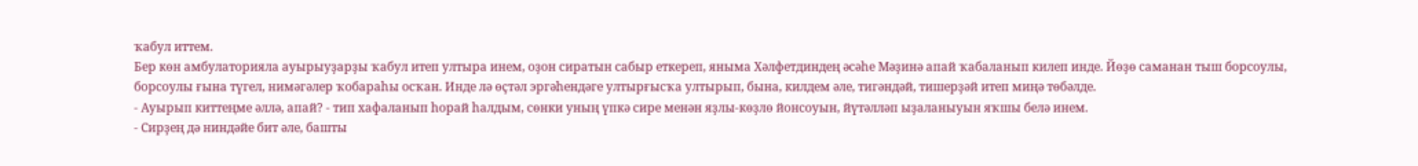ҡабул иттем.
Бер көн амбулаторияла ауырыуҙарҙы ҡабул итеп ултыра инем, оҙон сиратын сабыр еткереп, яныма Хәлфетдиндең әсәһе Мәҙинә апай ҡабаланып килеп инде. Йөҙө саманан тыш борсоулы, борсоулы ғына түгел, нимәгәлер ҡобараһы осҡан. Инде лә өҫтәл эргәһендәге ултырғысҡа ултырып, бына, килдем әле, тигәндәй, тишерҙәй итеп миңә төбәлде.
- Ауырып киттеңме әллә, апай? - тип хафаланып һорай һалдым, сөнки уның үпкә сире менән яҙлы-көҙлө йонсоуын, йүтәлләп ыҙаланыуын яҡшы белә инем.
- Сирҙең дә ниндәйе бит әле, башты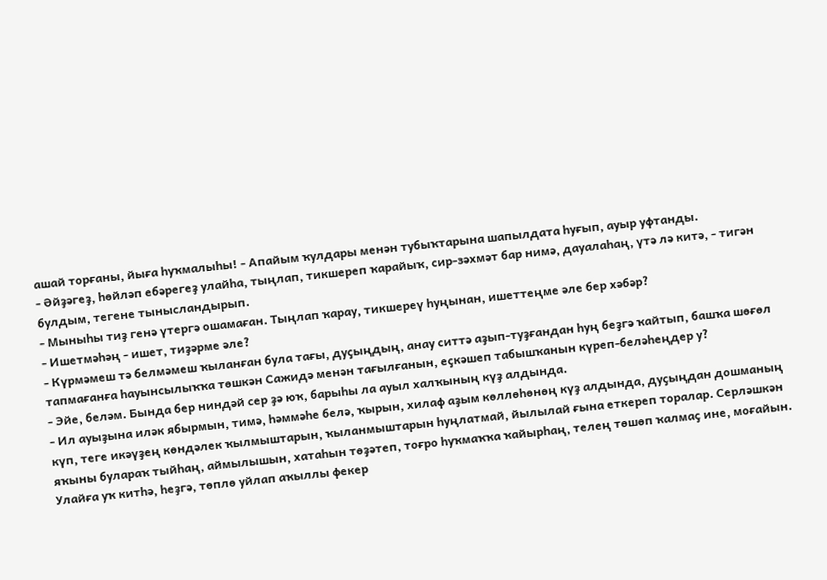ашай торғаны, йыға һуҡмалыһы! - Апайым ҡулдары менән тубыҡтарына шапылдата һуғып, ауыр уфтанды.
- Әйҙәгеҙ, һөйләп ебәрегеҙ улайһа, тыңлап, тикшереп ҡарайыҡ, сир-зәхмәт бар нимә, дауалаһаң, үтә лә китә, - тигән булдым, тегене тынысландырып.
- Мыныһы тиҙ генә үтергә ошамаған. Тыңлап ҡарау, тикшереү һуңынан, ишеттеңме әле бер хәбәр?
- Ишетмәһәң - ишет, тиҙәрме әле?
- Күрмәмеш тә белмәмеш ҡыланған була тағы, дуҫыңдың, анау ситтә аҙып-туҙғандан һуң беҙгә ҡайтып, башҡа шөғөл тапмағанға һауынсылыҡҡа төшкән Сажидә менән тағылғанын, еҫкәшеп табышҡанын күреп-беләһеңдер у?
- Эйе, беләм. Бында бер ниндәй сер ҙә юҡ, барыһы ла ауыл халҡының күҙ алдында.
- Ил ауыҙына иләк ябырмын, тимә, һәммәһе белә, ҡырын, хилаф аҙым көллөһөнөң күҙ алдында, дуҫыңдан дошманың күп, теге икәүҙең көндәлек ҡылмыштарын, ҡыланмыштарын һуңлатмай, йылылай ғына еткереп торалар. Серләшкән яҡыны булараҡ тыйһаң, аймылышын, хатаһын төҙәтеп, тоғро һуҡмаҡҡа ҡайырһаң, телең төшөп ҡалмаҫ ине, моғайын. Улайға уҡ китһә, һеҙгә, төплө уйлап аҡыллы фекер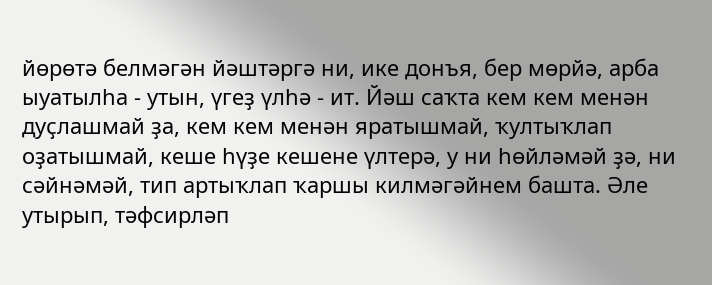йөрөтә белмәгән йәштәргә ни, ике донъя, бер мөрйә, арба ыуатылһа - утын, үгеҙ үлһә - ит. Йәш саҡта кем кем менән дуҫлашмай ҙа, кем кем менән яратышмай, ҡултыҡлап оҙатышмай, кеше һүҙе кешене үлтерә, у ни һөйләмәй ҙә, ни сәйнәмәй, тип артыҡлап ҡаршы килмәгәйнем башта. Әле утырып, тәфсирләп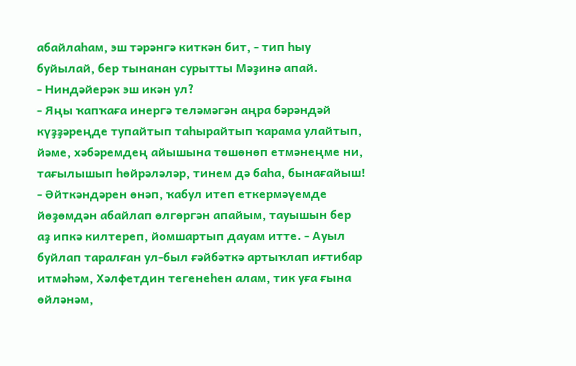абайлаһам, эш тәрәнгә киткән бит, - тип һыу буйылай, бер тынанан сурытты Мәҙинә апай.
- Ниндәйерәк эш икән ул?
- Яңы ҡапҡаға инергә теләмәгән аңра бәрәндәй күҙҙәреңде тупайтып таһырайтып ҡарама улайтып, йәме, хәбәремдең айышына төшөнөп етмәнеңме ни, тағылышып һөйрәләләр, тинем дә баһа, бынағайыш! - Әйткәндәрен өнәп, ҡабул итеп еткермәүемде йөҙөмдән абайлап өлгөргән апайым, тауышын бер аҙ ипкә килтереп, йомшартып дауам итте. - Ауыл буйлап таралған ул-был ғәйбәткә артыҡлап иғтибар итмәһәм, Хәлфетдин тегенеһен алам, тик уға ғына өйләнәм,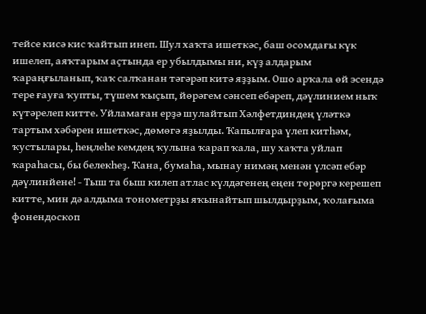тейсе кисә кис ҡайтып инеп. Шул хаҡта ишеткәс, баш осомдағы күк ишелеп, аяҡтарым аҫтында ер убылдымы ни, күҙ алдарым ҡараңғыланып, ҡаҡ салҡанан тәгәрәп китә яҙҙым. Ошо арҡала өй эсендә тере ғауға ҡупты, түшем ҡыҫып, йөрәгем сәнсеп ебәреп, дәүлинием ныҡ күтәрелеп китте. Уйламаған ерҙә шулайтып Хәлфетдиндең үләткә тартым хәбәрен ишеткәс, дөмөгә яҙылды. Ҡапылғара үлеп китһәм, ҡустылары, һеңлеһе кемдең ҡулына ҡарап ҡала, шу хаҡта уйлап ҡараһасы, бы белекһеҙ. Ҡана, бумаһа, мынау нимәң менән үлсәп ебәр дәүлинйене! - Тыш та быш килеп атлас күлдәгенең еңен төрөргә керешеп китте, мин дә алдыма тонометрҙы яҡынайтып шылдырҙым, ҡолағыма фонендоскоп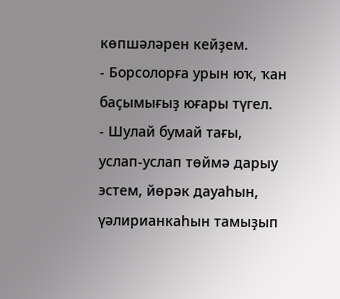көпшәләрен кейҙем.
- Борсолорға урын юҡ, ҡан баҫымығыҙ юғары түгел.
- Шулай бумай тағы, услап-услап төймә дарыу эстем, йөрәк дауаһын, үәлирианкаһын тамыҙып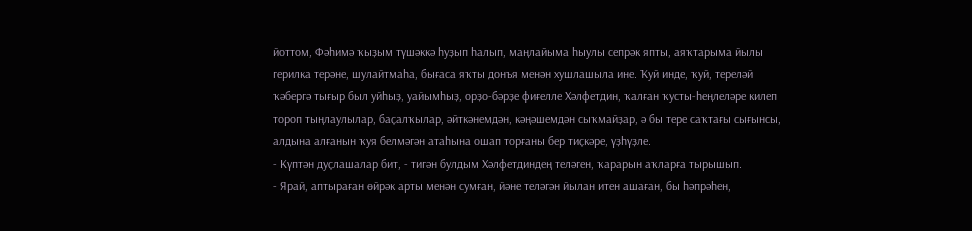йоттом, Фәһимә ҡыҙым түшәккә һуҙып һалып, маңлайыма һыулы сепрәк япты, аяҡтарыма йылы герилка терәне, шулайтмаһа, бығаса яҡты донъя менән хушлашыла ине. Ҡуй инде, ҡуй, тереләй ҡәбергә тығыр был уйһыҙ, уайымһыҙ, орҙо-бәрҙе фиғелле Хәлфетдин, ҡалған ҡусты-һеңлеләре килеп тороп тыңлаулылар, баҫалҡылар, әйткәнемдән, кәңәшемдән сыҡмайҙар, ә бы тере саҡтағы сығынсы, алдына алғанын ҡуя белмәгән атаһына ошап торғаны бер тиҫкәре, үҙһүҙле.
- Күптән дуҫлашалар бит, - тигән булдым Хәлфетдиндең теләген, ҡарарын аҡларға тырышып.
- Ярай, аптыраған өйрәк арты менән сумған, йәне теләгән йылан итен ашаған, бы һәпрәһен,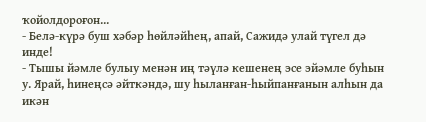ҡойолдороғон...
- Белә-күрә буш хәбәр һөйләйһең, апай, Сажидә улай түгел дә инде!
- Тышы йәмле булыу менән иң тәүлә кешенең эсе эйәмле буһын у. Ярай, һинеңсә әйткәндә, шу һыланған-һыйпанғанын алһын да икән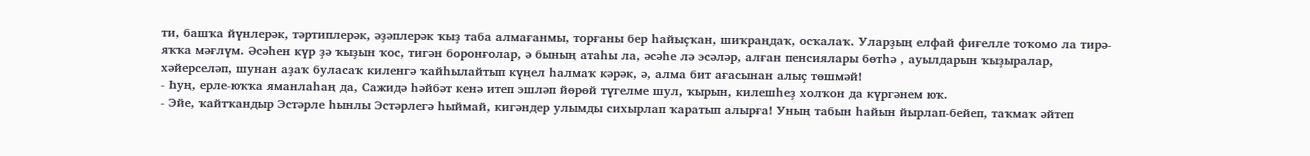ти, башҡа йүнлерәк, тәртиплерәк, әҙәплерәк ҡыҙ таба алмағанмы, торғаны бер һайыҫҡан, шиҡраңдаҡ, осҡалаҡ. Уларҙың елфай фиғелле тоҡомо ла тирә-яҡҡа мәғлүм. Әсәһен күр ҙә ҡыҙын ҡос, тигән боронғолар, ә бының атаһы ла, әсәһе лә эсәләр, алған пенсиялары бөтһә , ауылдарын ҡыҙыралар, хәйерселәп, шунан аҙаҡ буласаҡ киленгә ҡайһылайтып күңел һалмаҡ кәрәк, ә, алма бит ағасынан алыҫ төшмәй!
- Һуң, ерле-юҡҡа яманлаһаң да, Сажидә һәйбәт кенә итеп эшләп йөрөй түгелме шул, ҡырын, килешһеҙ холҡон да күргәнем юҡ.
- Эйе, ҡайтҡандыр Эстәрле һынлы Эстәрлегә һыймай, кигәндер улымды сихырлап ҡаратып алырға! Уның табын һайын йырлап-бейеп, таҡмаҡ әйтеп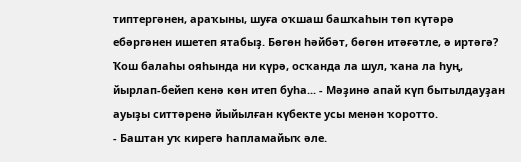типтергәнен, араҡыны, шуға оҡшаш башҡаһын төп күтәрә ебәргәнен ишетеп ятабыҙ. Бөгөн һәйбәт, бөгөн итәғәтле, ә иртәгә? Ҡош балаһы ояһында ни күрә, осҡанда ла шул, ҡана ла һуң, йырлап-бейеп кенә көн итеп буһа... - Мәҙинә апай күп бытылдауҙан ауыҙы ситтәренә йыйылған күбекте усы менән ҡоротто.
- Баштан уҡ кирегә һапламайыҡ әле.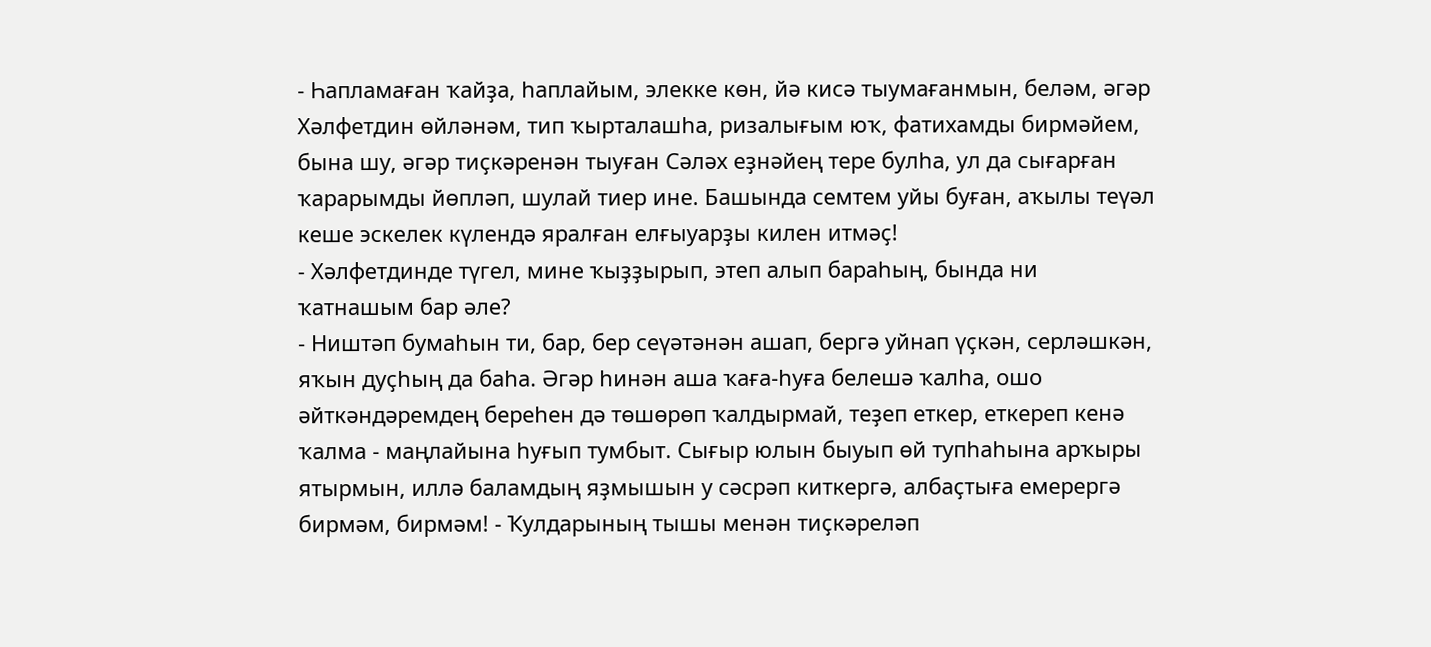- Һапламаған ҡайҙа, һаплайым, элекке көн, йә кисә тыумағанмын, беләм, әгәр Хәлфетдин өйләнәм, тип ҡырталашһа, ризалығым юҡ, фатихамды бирмәйем, бына шу, әгәр тиҫкәренән тыуған Сәләх еҙнәйең тере булһа, ул да сығарған ҡарарымды йөпләп, шулай тиер ине. Башында семтем уйы буған, аҡылы теүәл кеше эскелек күлендә яралған елғыуарҙы килен итмәҫ!
- Хәлфетдинде түгел, мине ҡыҙҙырып, этеп алып бараһың, бында ни ҡатнашым бар әле?
- Ништәп бумаһын ти, бар, бер сеүәтәнән ашап, бергә уйнап үҫкән, серләшкән, яҡын дуҫһың да баһа. Әгәр һинән аша ҡаға-һуға белешә ҡалһа, ошо әйткәндәремдең береһен дә төшөрөп ҡалдырмай, теҙеп еткер, еткереп кенә ҡалма - маңлайына һуғып тумбыт. Сығыр юлын быуып өй тупһаһына арҡыры ятырмын, иллә баламдың яҙмышын у сәсрәп киткергә, албаҫтыға емерергә бирмәм, бирмәм! - Ҡулдарының тышы менән тиҫкәреләп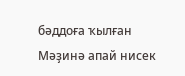бәддоға ҡылған Мәҙинә апай нисек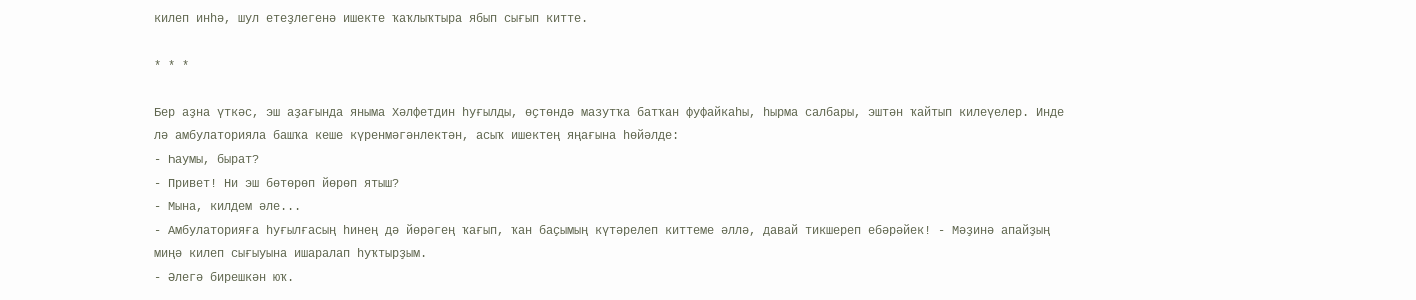килеп инһә, шул етеҙлегенә ишекте ҡаҡлыҡтыра ябып сығып китте.

* * *

Бер аҙна үткәс, эш аҙағында яныма Хәлфетдин һуғылды, өҫтөндә мазутҡа батҡан фуфайкаһы, һырма салбары, эштән ҡайтып килеүелер. Инде лә амбулаторияла башҡа кеше күренмәгәнлектән, асыҡ ишектең яңағына һөйәлде:
- Һаумы, бырат?
- Привет! Ни эш бөтөрөп йөрөп ятыш?
- Мына, килдем әле...
- Амбулаторияға һуғылғасың һинең дә йөрәгең ҡағып, ҡан баҫымың күтәрелеп киттеме әллә, давай тикшереп ебәрәйек! - Мәҙинә апайҙың миңә килеп сығыуына ишаралап һуҡтырҙым.
- Әлегә бирешкән юҡ.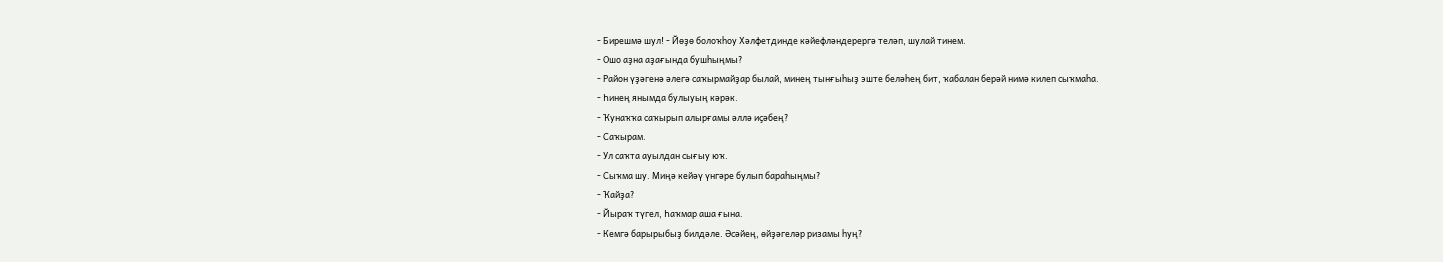- Бирешмә шул! - Йөҙө болоҡһоу Хәлфетдинде кәйефләндерергә теләп, шулай тинем.
- Ошо аҙна аҙағында бушһыңмы?
- Район үҙәгенә әлегә саҡырмайҙар былай, минең тынғыһыҙ эште беләһең бит, ҡабалан берәй нимә килеп сыҡмаһа.
- Һинең янымда булыуың кәрәк.
- Ҡунаҡҡа саҡырып алырғамы әллә иҫәбең?
- Саҡырам.
- Ул саҡта ауылдан сығыу юҡ.
- Сыҡма шу. Миңә кейәү үнгәре булып бараһыңмы?
- Ҡайҙа?
- Йыраҡ түгел, Һаҡмар аша ғына.
- Кемгә барырыбыҙ билдәле. Әсәйең, өйҙәгеләр ризамы һуң?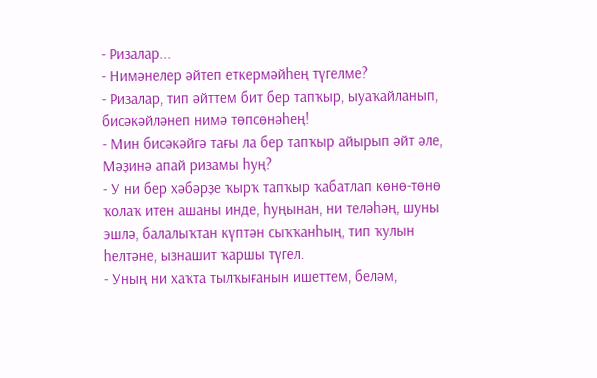- Ризалар...
- Нимәнелер әйтеп еткермәйһең түгелме?
- Ризалар, тип әйттем бит бер тапҡыр, ыуаҡайланып, бисәкәйләнеп нимә төпсөнәһең!
- Мин бисәкәйгә тағы ла бер тапҡыр айырып әйт әле, Мәҙинә апай ризамы һуң?
- У ни бер хәбәрҙе ҡырҡ тапҡыр ҡабатлап көнө-төнө ҡолаҡ итен ашаны инде, һуңынан, ни теләһәң, шуны эшлә, балалыҡтан күптән сыҡҡанһың, тип ҡулын һелтәне, ызнашит ҡаршы түгел.
- Уның ни хаҡта тылҡығанын ишеттем, беләм,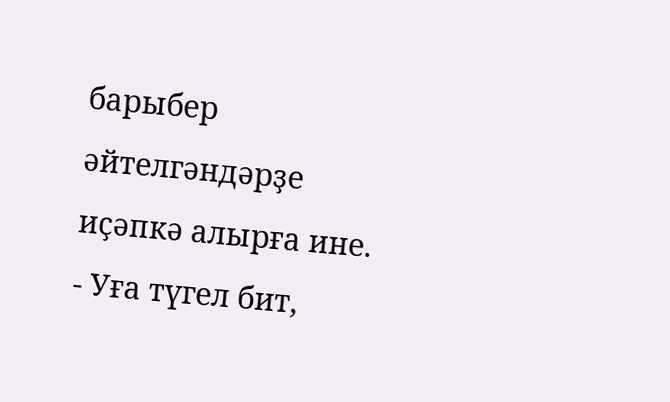барыбер әйтелгәндәрҙе иҫәпкә алырға ине.
- Уға түгел бит,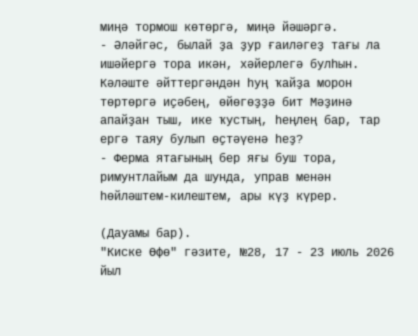миңә тормош көтөргә, миңә йәшәргә.
- Әләйгәс, былай ҙа ҙур ғаиләгеҙ тағы ла ишәйергә тора икән, хәйерлегә булһын.
Кәләште әйттергәндән һуң ҡайҙа морон төртөргә иҫәбең, өйөгөҙҙә бит Мәҙинә апайҙан тыш, ике ҡустың, һеңлең бар, тар ергә таяу булып өҫтәүенә һеҙ?
- Ферма ятағының бер яғы буш тора, римунтлайым да шунда, управ менән һөйләштем-килештем, ары күҙ күрер.

(Дауамы бар).
"Киске Өфө" гәзите, №28, 17 - 23 июль 2026 йыл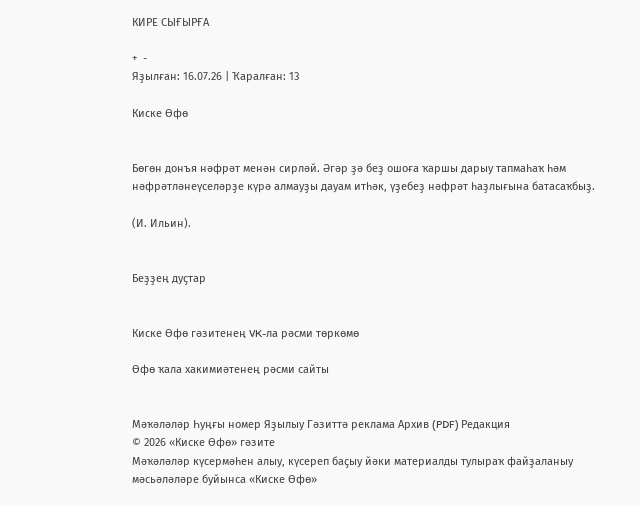КИРЕ СЫҒЫРҒА

+  -
Яҙылған: 16.07.26 | Ҡаралған: 13

Киске Өфө


Бөгөн донъя нәфрәт менән сирләй. Әгәр ҙә беҙ ошоға ҡаршы дарыу тапмаһаҡ һәм нәфрәтләнеүселәрҙе күрә алмауҙы дауам итһәк, үҙебеҙ нәфрәт һаҙлығына батасаҡбыҙ.

(И. Ильин).


Беҙҙең дуҫтар


Киске Өфө гәзитенең VK-ла рәсми төркөмө

Өфө ҡала хакимиәтенең рәсми сайты


Мәҡәләләр Һуңғы номер Яҙылыу Гәзиттә реклама Архив (PDF) Редакция
© 2026 «Киске Өфө» гәзите
Мәҡәләләр күсермәһен алыу, күсереп баҫыу йәки материалды тулыраҡ файҙаланыу мәсьәләләре буйынса «Киске Өфө»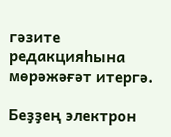гәзите редакцияһына мөрәжәғәт итергә.

Беҙҙең электрон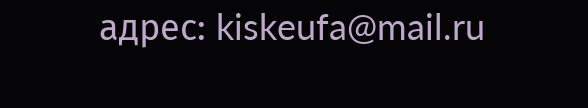адрес: kiskeufa@mail.ru